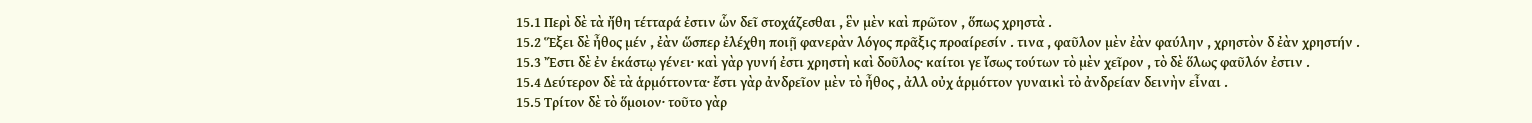15.1 Περὶ δὲ τὰ ἤθη τέτταρά ἐστιν ὧν δεῖ στοχάζεσθαι , ἓν μὲν καὶ πρῶτον , ὅπως χρηστὰ .
15.2 Ἕξει δὲ ἦθος μέν , ἐὰν ὥσπερ ἐλέχθη ποιῇ φανερὰν λόγος πρᾶξις προαίρεσίν . τινα , φαῦλον μὲν ἐὰν φαύλην , χρηστὸν δ ἐὰν χρηστήν .
15.3 Ἔστι δὲ ἐν ἑκάστῳ γένει· καὶ γὰρ γυνή ἐστι χρηστὴ καὶ δοῦλος· καίτοι γε ἴσως τούτων τὸ μὲν χεῖρον , τὸ δὲ ὅλως φαῦλόν ἐστιν .
15.4 Δεύτερον δὲ τὰ ἁρμόττοντα· ἔστι γὰρ ἀνδρεῖον μὲν τὸ ἦθος , ἀλλ οὐχ ἁρμόττον γυναικὶ τὸ ἀνδρείαν δεινὴν εἶναι .
15.5 Τρίτον δὲ τὸ ὅμοιον· τοῦτο γὰρ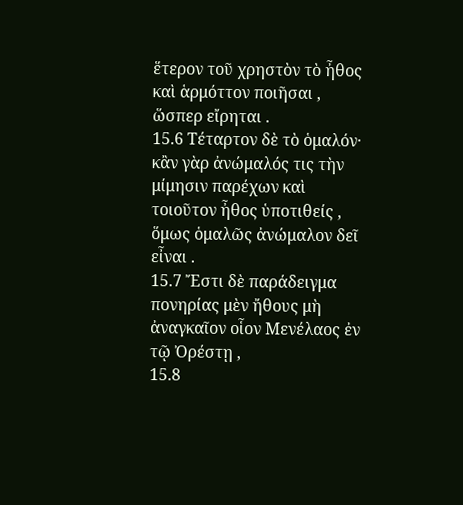ἕτερον τοῦ χρηστὸν τὸ ἦθος καὶ ἁρμόττον ποιῆσαι , ὥσπερ εἴρηται .
15.6 Τέταρτον δὲ τὸ ὁμαλόν· κἂν γὰρ ἀνώμαλός τις τὴν μίμησιν παρέχων καὶ τοιοῦτον ἦθος ὑποτιθείς , ὅμως ὁμαλῶς ἀνώμαλον δεῖ εἶναι .
15.7 Ἔστι δὲ παράδειγμα πονηρίας μὲν ἤθους μὴ ἀναγκαῖον οἷον Μενέλαος ἐν τῷ Ὀρέστῃ ,
15.8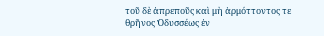τοῦ δὲ ἀπρεποῦς καὶ μὴ ἁρμόττοντος τε θρῆνος Ὀδυσσέως ἐν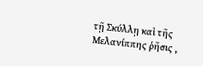τῇ Σκύλλῃ καὶ τῆς Μελανίππης ῥῆσις ,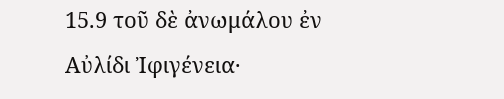15.9 τοῦ δὲ ἀνωμάλου ἐν Αὐλίδι Ἰφιγένεια·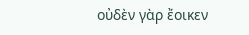οὐδὲν γὰρ ἔοικεν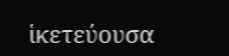ἱκετεύουσα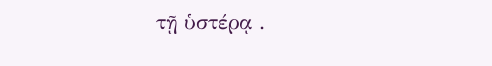τῇ ὑστέρᾳ .